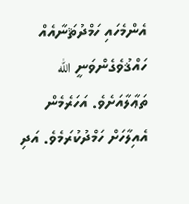އެންމެހައި ހަމްދުޘަނާއެއް ހައްޤުވެގެންވަނީ الله ތަޢާލާއަށެވެ. އަހަރެމެން އެއިލާހަށް ހަމްދުކުރަމެވެ. އަދި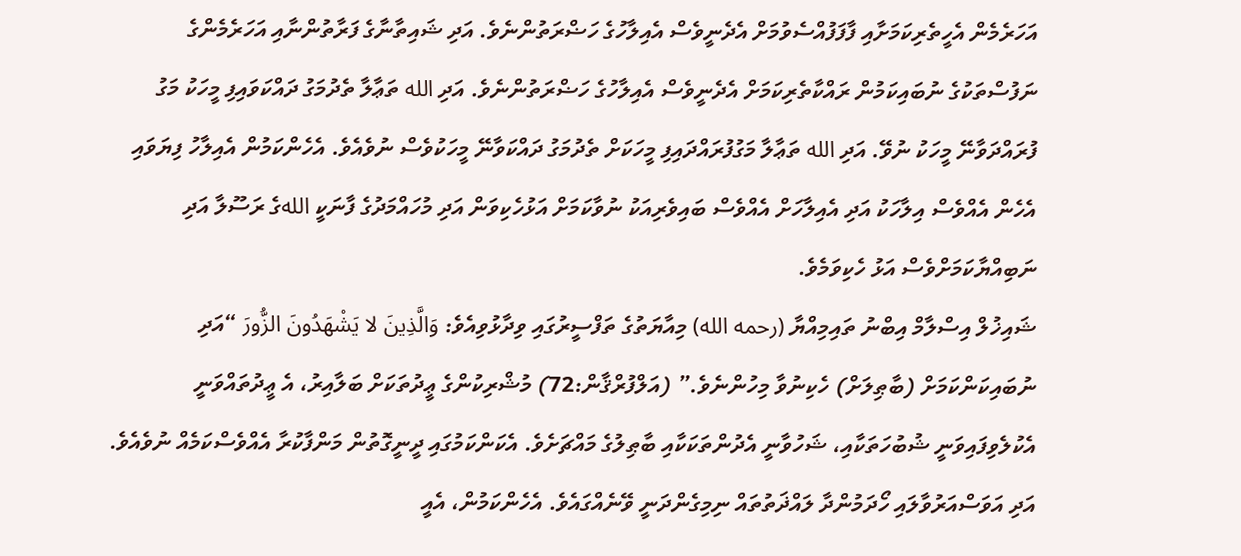އަހަރެމެން އެހީތެރިކަމަށާއި ފާފަފުއްސެވުމަށް އެދެނީވެސް އެއިލާހުގެ ހަޟްރަތުންނެވެ. އަދި ޝައިތާނާގެ ފަރާތުންނާއި އަހަރެމެންގެ ނަފުސްތަކުގެ ނުބައިކަމުން ރައްކާތެރިކަމަށް އެދެނީވެސް އެއިލާހުގެ ހަޟްރަތުންނެވެ. އަދި الله ތަޢާލާ ތެދުމަގު ދައްކަވައިފި މީހަކު މަގު ފުރައްދަވާނޭ މީހަކު ނުވޭ. އަދި الله ތަޢާލާ މަގުފުރައްދައިފި މީހަކަށް ތެދުމަގު ދައްކަވާނޭ މީހަކުވެސް ނުވެއެވެ. އެހެންކަމުން އެއިލާހު ފިޔަވައި އެހެން އެއްވެސް އިލާހަކު އަދި އެއިލާހަށް އެއްވެސް ބައިވެރިއަކު ނުވާކަމަށް އަޅުހެކިވަން އަދި މުހައްމަދުގެ ފާނަކީ اللهގެ ރަސޫލާ އަދި ނަބިއްޔާކަމަށްވެސް އަޅު ހެކިވަމެވެ.
ޝައިޚުލް އިސްލާމް އިބްނު ތައިމިއްޔާ (رحمه الله) މިއާޔަތުގެ ތަފްސީރުގައި ވިދާޅުވިއެވެ: وَالَّذِينَ لا يَشْهَدُونَ الزُّورَ “އަދި ނުބައިކަންކަމަށް (ބާޠިލަށް) ހެކިނުވާ މިހުންނެވެ.” (އަލްފުރްޤާން:72) މުޝްރިކުންގެ ޢީދުތަކަށް ބަލާއިރު، އެ ޢީދުތައްވަނީ އެކުލެވިފައިވަނީ ޝުބުހަތަކާއި، ޝަހުވާނީ އެދުންތަކަކާއި ބާޠިލުގެ މައްޗަށެވެ. އެކަންކަމުގައި ދީނީގޮތުން މަންފާކުރާ އެއްވެސްކަމެއް ނުވެއެވެ. އަދި އަވަސްއަރުވާލައި ހޯދަމުންދާ ލައްޛަތުތައް ނިމިގެންދަނީ ވޭނެއްގައެވެ. އެހެންކަމުން، އެއީ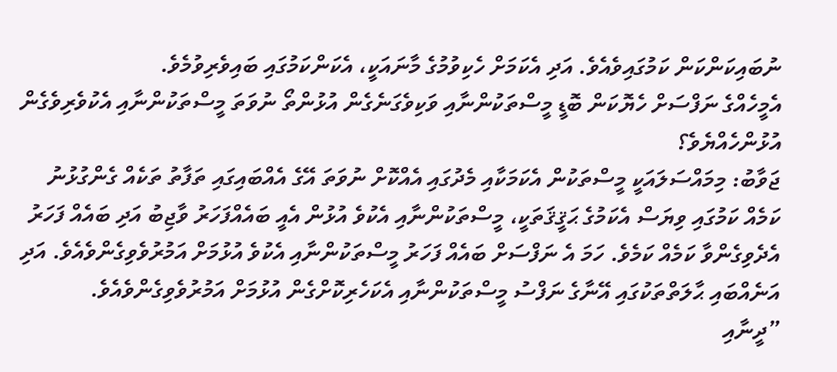ނުބައިކަންކަން ކަމުގައިވެއެވެ. އަދި އެކަމަށް ހެކިވުމުގެ މާނައަކީ، އެކަންކަމުގައި ބައިވެރިވުމެވެ.
އެމީހެއްގެ ނަފްސަށް ހެޔޮކަން ބޮޑީ މީސްތަކުންނާއި ވަކިވެގަނެގެން އުޅުންތޯ ނުވަތަ މީސްތަކުންނާއި އެކުވެރިވެގެން އުޅުންހެއްޔެވެ؟
ޖަވާބު: މިމައްސަލައަކީ މީސްތަކުން އެކަމަކާއި މެދުގައި އެއްކޮށް ނުވަތަ އޭގެ އެއްބައިގައި ތަފާތު ތަކެއް ގެންގުޅުނު ކަމެއް ކަމުގައި ވިޔަސް އެކަމުގެ ޙަޤީޤަތަކީ، މީސްތަކުންނާއި އެކުވެ އުޅުން އެއީ ބައެއްފަހަރު ވާޖިބު އަދި ބައެއް ފަހަރު އެދެވިގެންވާ ކަމެއް ކަމެވެ. ހަމަ އެ ނަފްސަށް ބައެއް ފަހަރު މީސްތަކުންނާއި އެކުވެ އުޅުމަށް އަމުރުވެވިގެންވެއެވެ. އަދި އަނެއްބައި ޙާލަތްތަކުގައި އޭނާގެ ނަފްސު މީސްތަކުންނާއި އެކަހެރިކޮށްގެން އުޅުމަށް އަމުރުވެވިގެންވެއެވެ.
”ދީނާއި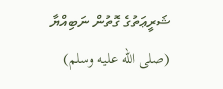ޝަރީޢަތުގެ ގޮތުން ނަބިއްޔާ (صلى الله عليه وسلم)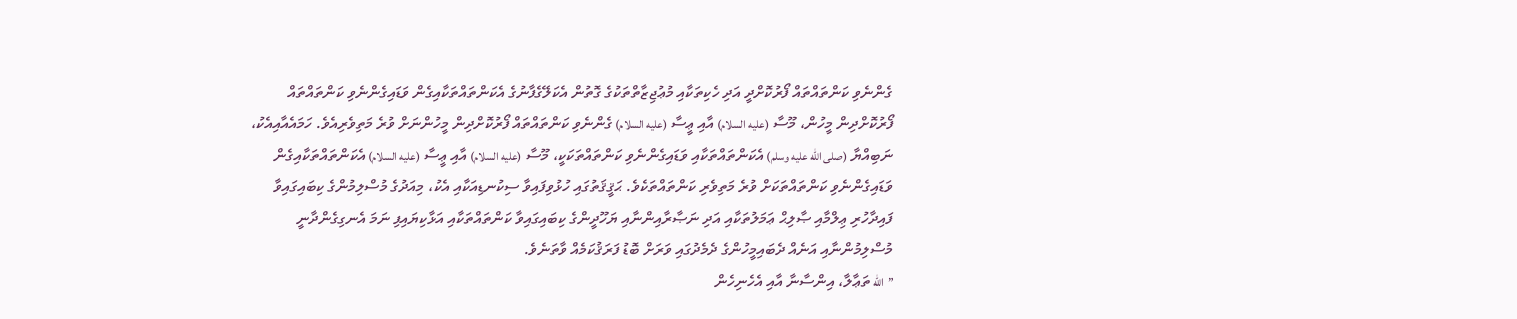ގެންނެވި ކަންތައްތައް ފޯރުކޮށްދީ އަދި ހެކިތަކާއި މުޢުޖިޒާތްތަކުގެ ގޮތުން އެކަލޭގެފާނުގެ އެކަންތައްތަކާއިގެން ވަޑައިގެންނެވި ކަންތައްތައް ފޯރުކޮށްދިން މީހުން، މޫސާ (عليه السلام) އާއި ޢީސާ (عليه السلام) ގެންނެވި ކަންތައްތައް ފޯރުކޮށްދިން މީހުންނަށް ވުރެ މަތިވެރިއެވެ. ހަމައެއާއިއެކު، ނަބިއްޔާ (صلى الله عليه وسلم) އެކަންތައްތަކާއި ވަޑައިގެންނެވި ކަންތައްތަކަކީ، މޫސާ (عليه السلام) އާއި ޢީސާ (عليه السلام) އެކަންތައްތަކާއިގެން ވަޑައިގެންނެވި ކަންތައްތަކަށް ވުރެ މަތިވެރި ކަންތައްތަކެވެ. ޙަޤީޤަތުގައި ހުޅުވިފައިވާ ސިކުނޑިއަކާއި އެކު، މިއަދުގެ މުސްލިމުންގެ ކިބައިގައިވާ ފައިދާހުރި ޢިލްމާއި ޞާލިޙް ޢަމަލުތަކާއި އަދި ނަޞާރާއިންނާއި ޔަހޫދީންގެ ކިބައިގައިވާ ކަންތައްތަކާއި އަޅާކިޔައިފި ނަމަ އެނގިގެންދާނީ މުސްލިމުންނާއި އަނެއް ދެބައިމީހުންގެ ދެމެދުގައި ވަރަށް ބޮޑު ފަރަޤުކަމެއް ވާތަނެވެ.
”الله ތަޢާލާ، އިންސާނާ އާއި އެހެނިހެން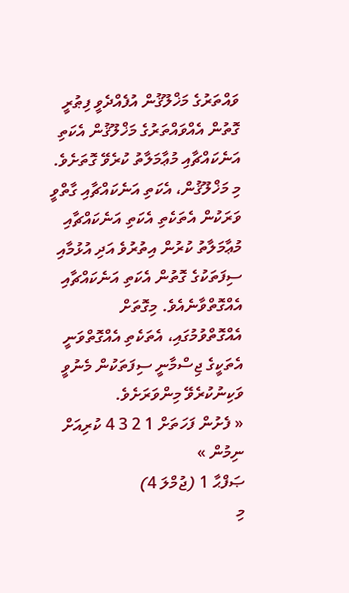ވައްތަރުގެ މަޚްލޫޤުން އުފެއްދެވީ ފިޠުރީ ގޮތުން އެއްވައްތަރުގެ މަޚްލޫޤުން އެކަތި އަނެކައްޗާއި މުޢާމަލާތު ކުރެވޭ ގޮތަށެވެ. މި މަޚްލޫޤުން، އެކަތި އަނެކައްޗާއި ގާތްވީ ވަރަކުން އެތަކެތި އެކަތި އަނެކައްޗާއި މުޢާމަލާތު ކުރުން އިތުރުވެ އަދި އުޅުމާއި ސިފަތަކުގެ ގޮތުން އެކަތި އަނެކައްޗާއި އެއްގޮތްވާނެއެވެ. މިގޮތަށް އެއްގޮތްވުމުގައި، އެތަކެތި އެއްގޮތްވަނީ އެތަކީގެ ޖިސްމާނީ ސިފަތަކުން މެނުވީ ވަކިނުކުރެވޭ މިންވަރަށެވެ.
« ފެށުން ފަހަތަށް 1 2 3 4 ކުރިއަށް ނިމުން »
ޞަފްޙާ 1 (ޖުމްލަ 4)
މި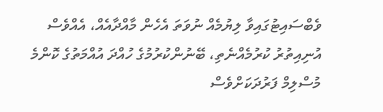ވެބްސައިޓުގައިވާ ލިޔުމެއް ނުވަތަ އެހެން މާއްދާއެއް، އެއްވެސް އުނިއިތުރު ކުރުމެއްނެތި، ބޭނުންކުރުމުގެ ހުއްދަ އުއްމަތުގެ ކޮންމެ މުސްލިމް ފަރުދަކަށްވެސް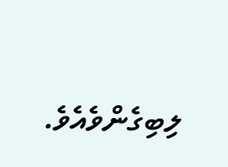ލިބިގެންވެއެވެ.